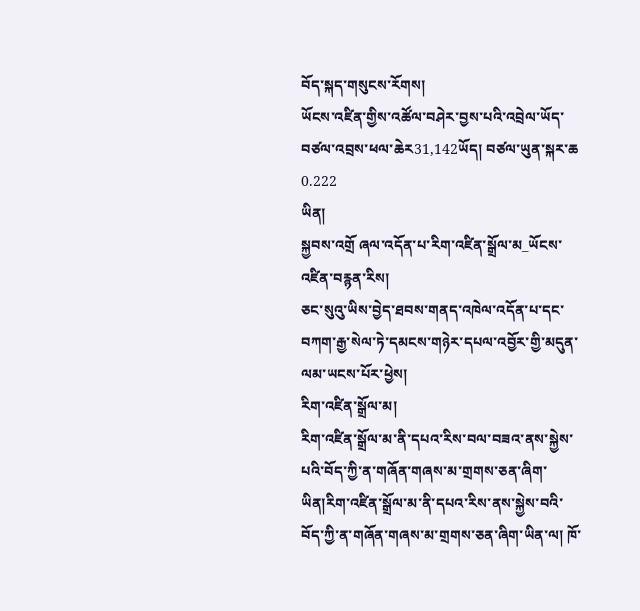བོད་སྐད་གསུངས་རོགས།
ཡོངས་འཛིན་གྱིས་འཚོལ་བཤེར་བྱས་པའི་འབྲེལ་ཡོད་བཙལ་འབྲས་ཕལ་ཆེར31,142ཡོད། བཙལ་ཡུན་སྐར་ཆ 0.222
ཡིན།
སྐྱབས་འགྲོ ཞལ་འདོན་པ་རིག་འཛིན་སྒྲོལ་མ_ཡོངས་འཛིན་བརྙན་རིས།
ཅང་སུའུ་ཡིས་བྱེད་ཐབས་གནད་འཁེལ་འདོན་པ་དང་བཀག་རྒྱ་སེལ་ཏེ་དམངས་གཉེར་དཔལ་འབྱོར་གྱི་མདུན་ལམ་ཡངས་པོར་ཕྱེས།
རིག་འཛིན་སྒྲོལ་མ།
རིག་འཛིན་སྒྲོལ་མ་ནི་དཔའ་རིས་བལ་བཟའ་ནས་སྐྱེས་པའི་བོད་ཀྱི་ན་གཞོན་གཞས་མ་གྲགས་ཅན་ཞིག་ཡིན།རིག་འཛིན་སྒྲོལ་མ་ནི་དཔའ་རིས་ནས་སྐྱེས་བའི་བོད་ཀྱི་ན་གཞོན་གཞས་མ་གྲགས་ཅན་ཞིག་ཡིན་ལ། ཁོ་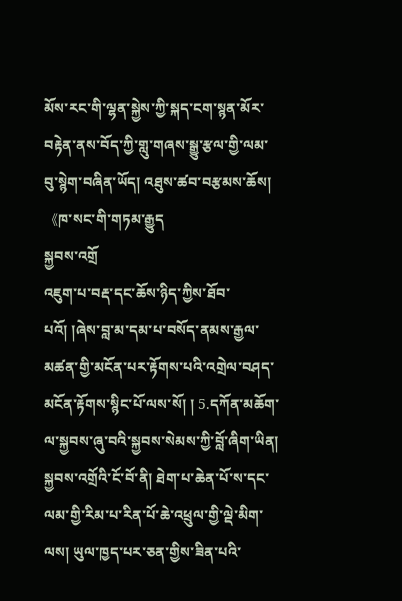མོས་རང་གི་ལྷན་སྐྱེས་ཀྱི་སྐད་ངག་སྙན་མོར་བརྟེན་ནས་བོད་ཀྱི་གླུ་གཞས་སྒྱུ་རྩལ་གྱི་ལམ་བུ་སྙེག་བཞིན་ཡོད། འཐུས་ཚབ་བརྩམས་ཆོས། 《ཁ་སང་གི་གཏམ་རྒྱུད
སྐྱབས་འགྲོ
འཇུག་པ་བརྡ་དང་ཆོས་ཉིད་ཀྱིས་ཐོབ་པའོ། །ཞེས་བླ་མ་དམ་པ་བསོད་ནམས་རྒྱལ་མཚན་གྱི་མངོན་པར་རྟོགས་པའི་འགྲེལ་བཤད་མངོན་རྟོགས་སྙིང་པོ་ལས་སོ། ། 5.དཀོན་མཆོག་ལ་སྐྱབས་ཞུ་བའི་སྐྱབས་སེམས་ཀྱི་བློ་ཞིག་ཡིན། སྐྱབས་འགྲོའི་ངོ་བོ་ནི། ཐེག་པ་ཆེན་པོ་ས་དང་ལམ་གྱི་རིམ་པ་རིན་པོ་ཆེ་འཕྲུལ་གྱི་ལྡེ་མིག་ལས། ཡུལ་ཁྱད་པར་ཅན་གྱིས་ཟིན་པའི་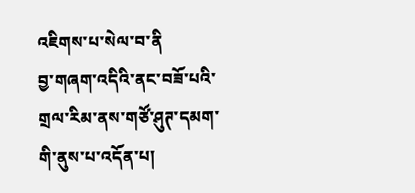འཇིགས་པ་སེལ་བ་ནི
བྱ་གཞག་འདིའི་ནང་བཟོ་པའི་གྲལ་རིམ་ནས་གཙོ་ཤུཊ་དམག་གི་ནུས་པ་འདོན་པ།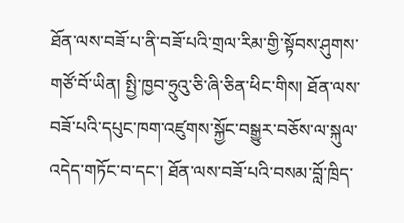ཐོན་ལས་བཟོ་པ་ནི་བཟོ་པའི་གྲལ་རིམ་གྱི་སྟོབས་ཤུགས་གཙོ་བོ་ཡིན། སྤྱི་ཁྱབ་ཧྲུའུ་ཅི་ཞི་ཅིན་ཕིང་གིས། ཐོན་ལས་བཟོ་པའི་དཔུང་ཁག་འཛུགས་སྐྱོང་བསྒྱུར་བཅོས་ལ་སྐུལ་འདེད་གཏོང་བ་དང་། ཐོན་ལས་བཟོ་པའི་བསམ་བློ་ཁྲིད་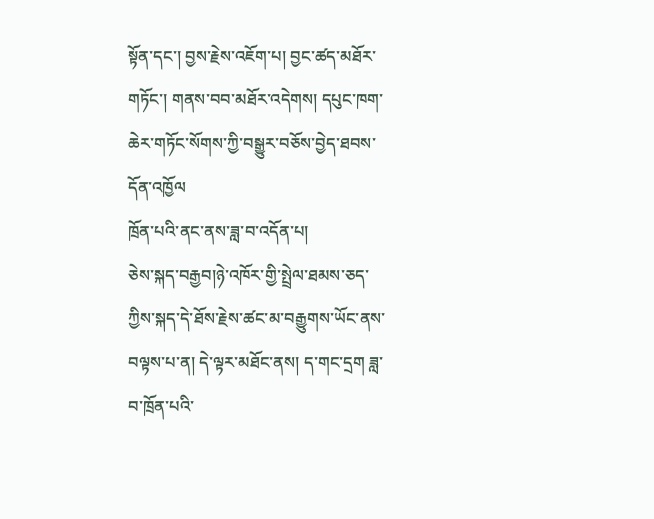སྟོན་དང་། བྱས་རྗེས་འཇོག་པ། བྱང་ཚད་མཐོར་གཏོང་། གནས་བབ་མཐོར་འདེགས། དཔུང་ཁག་ཆེར་གཏོང་སོགས་ཀྱི་བསྒྱུར་བཅོས་བྱེད་ཐབས་དོན་འཁྱོལ
ཁྲོན་པའི་ནང་ནས་ཟླ་བ་འདོན་པ།
ཅེས་སྐད་བརྒྱབ།ཉེ་འཁོར་གྱི་སྤྲེལ་ཐམས་ཅད་ཀྱིས་སྐད་དེ་ཐོས་རྗེས་ཚང་མ་བརྒྱུགས་ཡོང་ནས་བལྟས་པ་ན། དེ་ལྟར་མཐོང་ནས། ད་གང་དྲག ཟླ་བ་ཁྲོན་པའི་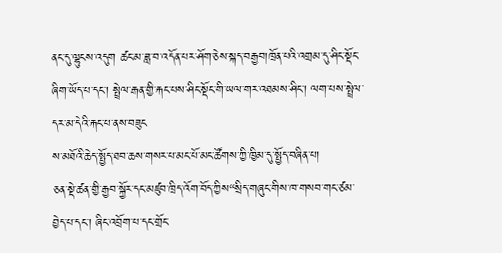ནང་དུ་ལྷུངས་འདུག ཚང་མ་ཟླ་བ་འདོན་པར་ཤོག་ཅེས་སྐད་བརྒྱབ།ཁྲོན་པའི་འགྲམ་དུ་ཤིང་སྡོང་ཞིག་ཡོད་པ་དང་། སྤྲེལ་རྒན་གྱི་རྐང་པས་ཤིང་སྡོང་གི་ཡལ་གར་འཐམས་ཤིང་། ལག་པས་སྤྲེལ་དར་མ་དེའི་རྐང་པ་ནས་བཟུང
ས་མཐོའི་ཆེད་སྤྱོད་ཐབ་ཆས་གསར་པ་མང་པོ་མང་ཚོགས་ཀྱི་ཁྱིམ་དུ་སྤྱོད་བཞིན་པ།
ཅན་སྡེ་ཚན་གྱི་རྒྱབ་སྐྱོར་དང་མཛུབ་ཁྲིད་འོག་བོད་ཀྱིས“སྲིད་གཞུང་གིས་ཁ་གསབ་གང་ཙམ་བྱེད་པ་དང་། ཞིང་འབྲོག་པ་དང་གྲོང་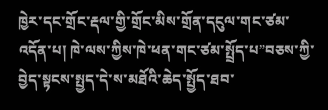ཁྱེར་དང་གྲོང་རྡལ་གྱི་གྲོང་མིས་གྲོན་དངུལ་གང་ཙམ་འདོན་པ། ཁེ་ལས་ཀྱིས་ཁེ་ཕན་གང་ཙམ་སྤྲོད་པ”བཅས་ཀྱི་བྱེད་སྟངས་སྤྱད་དེ་ས་མཐོའི་ཆེད་སྤྱོད་ཐབ་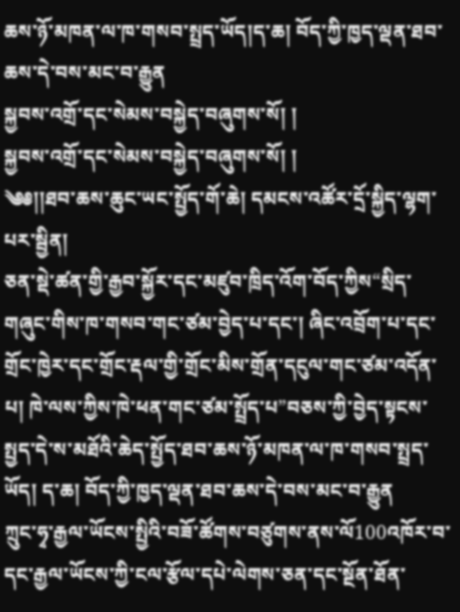ཆས་ཉོ་མཁན་ལ་ཁ་གསབ་སྤྲད་ཡོད།ད་ཆ། བོད་ཀྱི་ཁྱད་ལྡན་ཐབ་ཆས་དེ་བས་མང་བ་རྒྱུན
སྐྱབས་འགྲོ་དང་སེམས་བསྐྱེད་བཞུགས་སོ། །
སྐྱབས་འགྲོ་དང་སེམས་བསྐྱེད་བཞུགས་སོ། །
༄༅།།ཐབ་ཆས་ཆུང་ཡང་སྤྱོད་གོ་ཆེ། དམངས་འཚོར་དྲོ་སྐྱིད་ལྷག་པར་སྦྱིན།
ཅན་སྡེ་ཚན་གྱི་རྒྱབ་སྐྱོར་དང་མཛུབ་ཁྲིད་འོག་བོད་ཀྱིས“སྲིད་གཞུང་གིས་ཁ་གསབ་གང་ཙམ་བྱེད་པ་དང་། ཞིང་འབྲོག་པ་དང་གྲོང་ཁྱེར་དང་གྲོང་རྡལ་གྱི་གྲོང་མིས་གྲོན་དངུལ་གང་ཙམ་འདོན་པ། ཁེ་ལས་ཀྱིས་ཁེ་ཕན་གང་ཙམ་སྤྲོད་པ”བཅས་ཀྱི་བྱེད་སྟངས་སྤྱད་དེ་ས་མཐོའི་ཆེད་སྤྱོད་ཐབ་ཆས་ཉོ་མཁན་ལ་ཁ་གསབ་སྤྲད་ཡོད། ད་ཆ། བོད་ཀྱི་ཁྱད་ལྡན་ཐབ་ཆས་དེ་བས་མང་བ་རྒྱུན
ཀྲུང་ཧྭ་རྒྱལ་ཡོངས་སྤྱིའི་བཟོ་ཚོགས་བཙུགས་ནས་ལོ100འཁོར་བ་དང་རྒྱལ་ཡོངས་ཀྱི་ངལ་རྩོལ་དཔེ་ལེགས་ཅན་དང་སྔོན་ཐོན་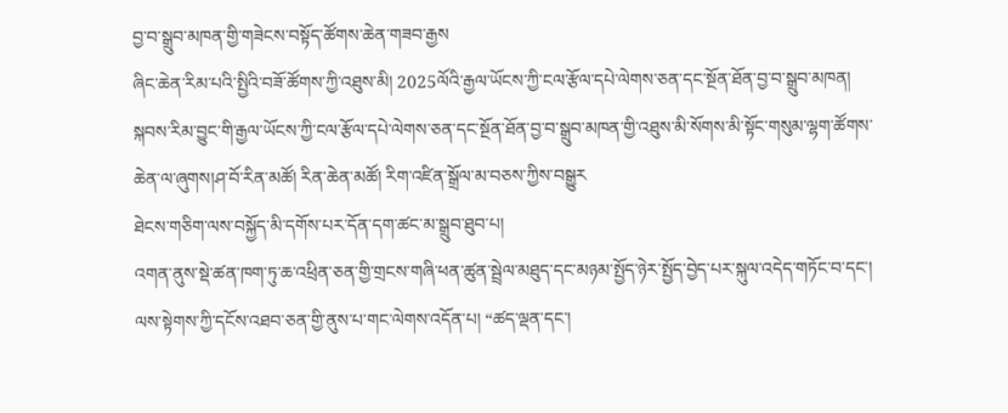བྱ་བ་སྒྲུབ་མཁན་གྱི་གཟེངས་བསྟོད་ཚོགས་ཆེན་གཟབ་རྒྱས
ཞིང་ཆེན་རིམ་པའི་སྤྱིའི་བཟོ་ཚོགས་ཀྱི་འཐུས་མི། 2025ལོའི་རྒྱལ་ཡོངས་ཀྱི་ངལ་རྩོལ་དཔེ་ལེགས་ཅན་དང་སྔོན་ཐོན་བྱ་བ་སྒྲུབ་མཁན། སྐབས་རིམ་བྱུང་གི་རྒྱལ་ཡོངས་ཀྱི་ངལ་རྩོལ་དཔེ་ལེགས་ཅན་དང་སྔོན་ཐོན་བྱ་བ་སྒྲུབ་མཁན་གྱི་འཐུས་མི་སོགས་མི་སྟོང་གསུམ་ལྷག་ཚོགས་ཆེན་ལ་ཞུགས།ཤ་བོ་རིན་མཚོ། རིན་ཆེན་མཚོ། རིག་འཛིན་སྒྲོལ་མ་བཅས་ཀྱིས་བསྒྱུར
ཐེངས་གཅིག་ལས་བསྐྱོད་མི་དགོས་པར་དོན་དག་ཚང་མ་སྒྲུབ་ཐུབ་པ།
འགན་ནུས་སྡེ་ཚན་ཁག་ཏུ་ཆ་འཕྲིན་ཅན་གྱི་གྲངས་གཞི་ཕན་ཚུན་སྦྲེལ་མཐུད་དང་མཉམ་སྤྱོད་ཉེར་སྤྱོད་བྱེད་པར་སྐུལ་འདེད་གཏོང་བ་དང་། ལས་སྟེགས་ཀྱི་དངོས་འཐབ་ཅན་གྱི་ནུས་པ་གང་ལེགས་འདོན་པ། “ཚད་ལྡན་དང་།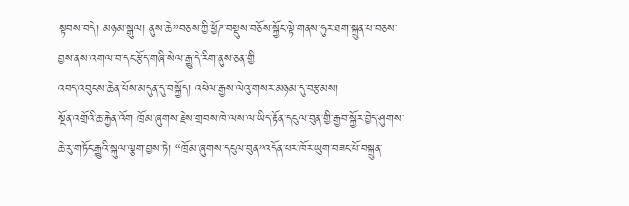སྟབས་བདེ། མཉམ་སྒུལ། ནུས་ཆེ”བཅས་ཀྱི་ཕྱོཌ་བསྡུས་བཅོས་སྐྱོང་ལྟེ་གནས་ཧུར་ཐག་སྐྲུན་པ་བཅས་བྱས་ནས་འགལ་བ་དང་རྩོད་གཞི་སེལ་རྒྱུ་དེ་རིག་ནུས་ཅན་གྱི
འབད་འབུངས་ཆེན་པོས་མདུན་དུ་བསྐྱོད། འཕེལ་རྒྱས་ལེའུ་གསར་མཉམ་དུ་བརྩམས།
སྔོན་འགྲོའི་ཆ་རྐྱེན་འོག ཁྲོམ་ཞུགས་རྗེས་གྲབས་ཁེ་ལས་ལ་ཡིད་རྟོན་དངུལ་བུན་གྱི་རྒྱབ་སྐྱོར་བྱེད་ཤུགས་ཆེ་རུ་གཏོང་རྒྱུའི་སྐུལ་ལྕག་བྱས་ཏེ། “ཁྲོམ་ཞུགས་དངུལ་བུན”འདོན་པར་ཁོར་ཡུག་བཟང་པོ་བསྐྲུན་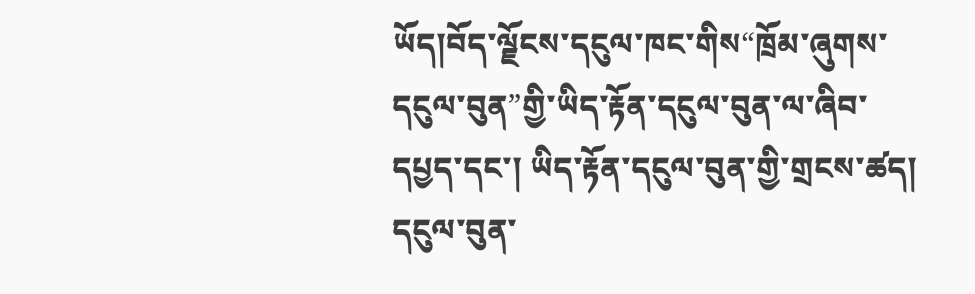ཡོད།བོད་ལྗོངས་དངུལ་ཁང་གིས“ཁྲོམ་ཞུགས་དངུལ་བུན”གྱི་ཡིད་རྟོན་དངུལ་བུན་ལ་ཞིབ་དཔྱད་དང་། ཡིད་རྟོན་དངུལ་བུན་གྱི་གྲངས་ཚད། དངུལ་བུན་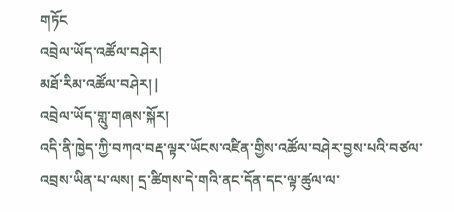གཏོང
འབྲེལ་ཡོད་འཚོལ་བཤེར།
མཐོ་རིམ་འཚོལ་བཤེར། |
འབྲེལ་ཡོད་གླུ་གཞས་སྐོར།
འདི་ནི་ཁྱེད་ཀྱི་བཀའ་བརྡ་ལྟར་ཡོངས་འཛིན་གྱིས་འཚོལ་བཤེར་བྱས་པའི་བཙལ་འབྲས་ཡིན་པ་ལས། དྲ་ཚིགས་དེ་གའི་ནང་དོན་དང་ལྟ་ཚུལ་ལ་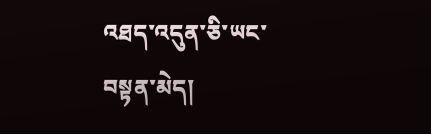འཐད་འདུན་ཅི་ཡང་བསྟན་མེད།